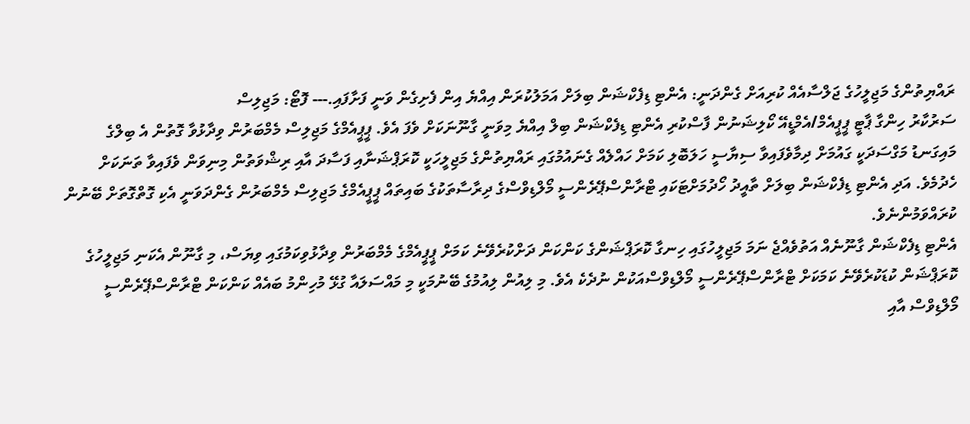ރައްޔިތުންގެ މަޖިލީހުގެ ޖަލްސާއެއް ކުރިއަށް ގެންދަނީ: އެންޓި ޑިފެކްޝަން ބިލަށް އަމަލުކުރަން އިއްޔެ އިން ފެށިގެން ވަނީ ފަށާފައި.--- ފޮޓޯ: މަޖިލިސް
ސަރުކާރު ހިންގާ ޕާޓީ ޕީޕީއެމް/އެމްޑީއޭ ކޯލިޝަނުން ފާސްކުރި އެންޓި ޑިފެކްޝަން ބިލް އިއްޔެ މިވަނީ ގާނޫނަކަށް ވެފަ އެވެ. ޕީޕީއެމްގެ މަޖިލިސް މެމްބަރުން ވިދާޅުވާ ގޮތުން އެ ބިލްގެ މައިގަނޑު މަގްސަދަކީ ގައުމަށް ދިމާވެފައިވާ ސިޔާސީ ހަލަބޮލި ކަމަށް ހައްލެއް ގެނައުމުގައި ރައްޔިތުންގެ މަޖިލީހަކީ ކޮރަޕްޝަނާއި ފަސާދަ އާއި ރިޝްވަތުން މިނިވަން ވެފައިވާ ތަނަކަށް ހެދުމެވެ. އަދި އެންޓި ޑިފެކްޝަން ބިލަށް ތާއީދު ހޯދުމަށްޓަކައި ޓްރާންސްޕޭރެންސީ މޯލްޑިވްސްގެ ދިރާސާތަކުގެ ބައިތައް ޕީޕީއެމްގެ މަޖިލިސް މެމްބަރުން ގެންދަވަނީ އެކި ގޮތްގޮތަށް ބޭނުން ކުރައްވަމުންނެވެ.
އެންޓި ޑިފެކްޝަން ގާނޫނެއް އަތުވެއްޖެ ނަމަ މަޖިލީހުގައި ހިނގާ ކޮރަޕްޝަންގެ ކަންކަން ދަށްކުރެވޭނެ ކަމަށް ޕީޕީއެމްގެ މެމްބަރުން ވިދާޅުވިކަމުގައި ވިޔަސް، މި ގާނޫން އެކަނި މަޖިލީހުގެ ކޮރަޕްޝަން ކުޑަކުރެވޭނެ ކަމަކަށް ޓްރާންސްޕޭރެންސީ މޯލްޑިވްސްއަކުން ނުދެކެ އެވެ. މި ލިއުން ލިއުމުގެ ބޭނުމަކީ މި މައްސަލައާ ގުޅޭ މުހިންމު ބައެއް ކަންކަން ޓްރާންސްޕޭރެންސީ މޯލްޑިވްސް އާއި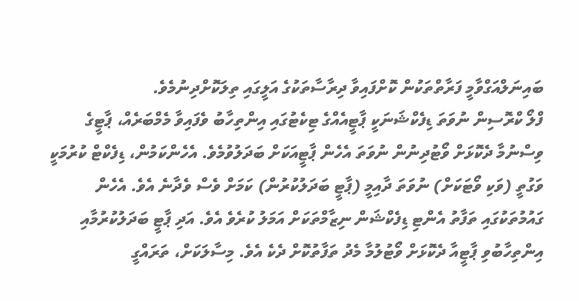ބައިނަލްއަގްވާމީ ފަރާތްތަކުން ކޮށްފައިވާ ދިރާސާތަކުގެ އަލީގައި ތިލަކޮށްދިނުމެވެ.
ފްލޯ ކްރޮސިން ނުވަތަ ޑިފެކްޝަނަކީ ޕާޓީއެއްގެ ޓިކެޓުގައި އިންތިހާބު ވެފައިވާ މެމްބަރެއް، ޕާޓީގެ ވިސްނުމާ ދެކޮޅަށް ވޯޓުދިނުން ނުވަތަ އެހެން ޕާޓީއަކަށް ބަދަލުވުމެވެ. އެހެންކަމުން، ޑިފެކްޓް ކުރުމަކީ ވަގުތީ (ވަކި ވޯޓަކަށް) ނުވަތަ ދާއިމީ (ޕާޓީ ބަދަލުކުރުން) ކަމަށް ވެސް ވެދާނެ އެވެ. އެހެން ގައުމުތަކުގައި ތަފާތު އެންޓި ޑިފެކްޝަން ނިޒާމްތަކަށް އަމަލު ކުރެވެ އެވެ. އަދި ޕާޓީ ބަދަލުކުރުމާއި އިންތިހާބުވި ޕާޓީއާ ދެކޮޅަށް ވޯޓުލުމާ މެދު ތަފާތުކޮށް ދެކެ އެވެ. މިސާލަކަށް، ތަރައްގީ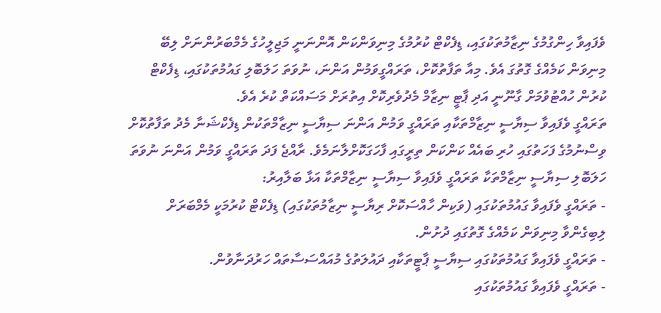ވެފައިވާ ހިންގުމުގެ ނިޒާމުތަކުގައި، ޑިފެކްޓް ކުރުމުގެ މިނިވަންކަން އޮންނަނީ މަޖިލީހުގެ މެމްބަރުންނަށް ލިބޭ މިނިވަން ކަމެއްގެ ގޮތުގަ އެވެ. މިއާ ތަފާތުކޮށް، ތަރައްގީވަމުން އަންނަ، ނުވަތަ ހަލަބޮލި ގައުމުތަކުގައި، ޑިފެކްޓް ކުރުން ހުއްޓުވުމަށް ގާނޫނީ އަދި ޕާޓީ ނިޒާމް މެދުވެރިކޮށް އިތުރަށް މަސައްކަތް ކުރެ އެވެ.
ތަރައްގީ ވެފައިވާ ސިޔާސީ ނިޒާމްތަކާއި ތަރައްގީ ވަމުން އަންނަ ސިޔާސީ ނިޒާމްތަކުން ޑިފެކްޝަނާ މެދު ތަފާތުކޮށް ވިސްނުމުގެ ފަހަތުގައި ހުރި ބައެއް ކަންކަން ތިރީގައި ފާހަގަކޮށްލާނަމެވެ. ރާއްޖެ ފަދަ ތަރައްގީ ވަމުން އަންނަ ނުވަތަ ހަލަބޮލި ސިޔާސީ ނިޒާމްތަކާ ތަރައްގީ ވެފައިވާ ސިޔާސީ ނިޒާމްތަކާ އަޅާ ބަލާއިރު:
- ތަރައްގީ ވެފައިވާ ގައުމުތަކުގައި (ވަކިން ހާއްސަކޮށް ރިޔާސީ ނިޒާމުތަކުގައި) ޑިފެކްޓް ކުރުމަކީ މެމްބަރަށް ލިބިގެންވާ މިނިވަން ކަމެއްގެ ގޮތުގައި ދުށުން.
- ތަރައްގީ ވެފައިވާ ގައުމުތަކުގައި ސިޔާސީ ޕާޓީތަކާއި ދައުލަތުގެ މުއައްސަސާތައް ހަރުދަނާވުން.
- ތަރައްގީ ވެފައިވާ ގައުމުތަކުގައި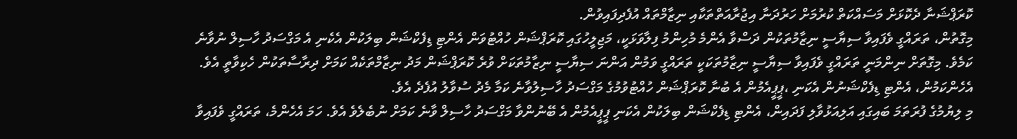ކޮރަޕްޝަނާ ދެކޮޅަށް މަސައްކަތް ކުރުމަށް ހަރުދަނާ އިޖުރާއަތްތަކާއި ނިޒާމްތައް އުފެދިފައިވުން.
މިގޮތުން، ތަރައްގީ ވެފައިވާ ސިޔާސީ ނިޒާމުތަކުން ދަސްވާ އެންމެ މުހިންމު ފިލާވަޅަކީ، މަޖިލީހުގައި ކޮރަޕްޝަން ހުއްޓުވަން އެންޓި ޑިފެކްޝަން ބިލަކުން އެކެނި އެ މަގްސަދު ހާސިލް ނުވާނެ ކަމެވެ. މިގޮތަށް ނިންމަނީ ތަރައްގީ ވެފައިވާ ސިޔާސީ ނިޒާމުތަކަކީ ތަރައްގީ ވަމުން އަންނަ ސިޔާސީ ނިޒާމުތަކަށް ވުރެ ކޮރަޕްޝަން މަދު ނިޒާމްތަކެއް ކަމަށް ދިރާސާތަކުން ހެކިވާތީ އެވެ. އެހެންކަމުން، އެންޓި ޑިފެކްޝަނުން އެކަނި ،ޕީޕީއެމުން އެ ބުނާ ކޮރަޕްޝަން ހުއްޓުވުމުގެ މަގްސަދު ހާސިލުވާނެ ކަމާ މެދު ސުވާލު އުފެދެ އެވެ.
މި ލިޔުމުގެ ފުރަތަމަ ބައިގައި އަލިއަޅުވާލި ފަދައިން، އެންޓި ޑިފެކްޝަން ބިލަކުން އެކަނި ޕީޕީއެމުން އެ ބޭނުންވާ މަގްސަދު ހާސިލް ވާނެ ކަމަށް ނުބެލެވެ އެވެ. ހަމަ އެހެންމެ، ތަރައްގީ ވެފައިވާ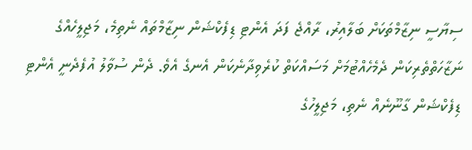ސިޔާސީ ނިޒާމްތަކަށް ބަލާއިރު، ރާއްޖެ ފަދަ އެންޓި ޑިފެކްޝަން ނިޒާމްތައް ނެތިމެ، މަޖިލީހެއްގެ ނަޒާހަތްތެރިކަން ދެމެހެއްޓުމަށް މަސައްކަތް ކުރެވިދާނެކަން އެނގެ އެވެ. ދެން ސުވާލު އުފެދެނީ އެންޓި ޑިފެކްޝަން ގާނޫނެއް ނެތި، މަޖިލީހުގެ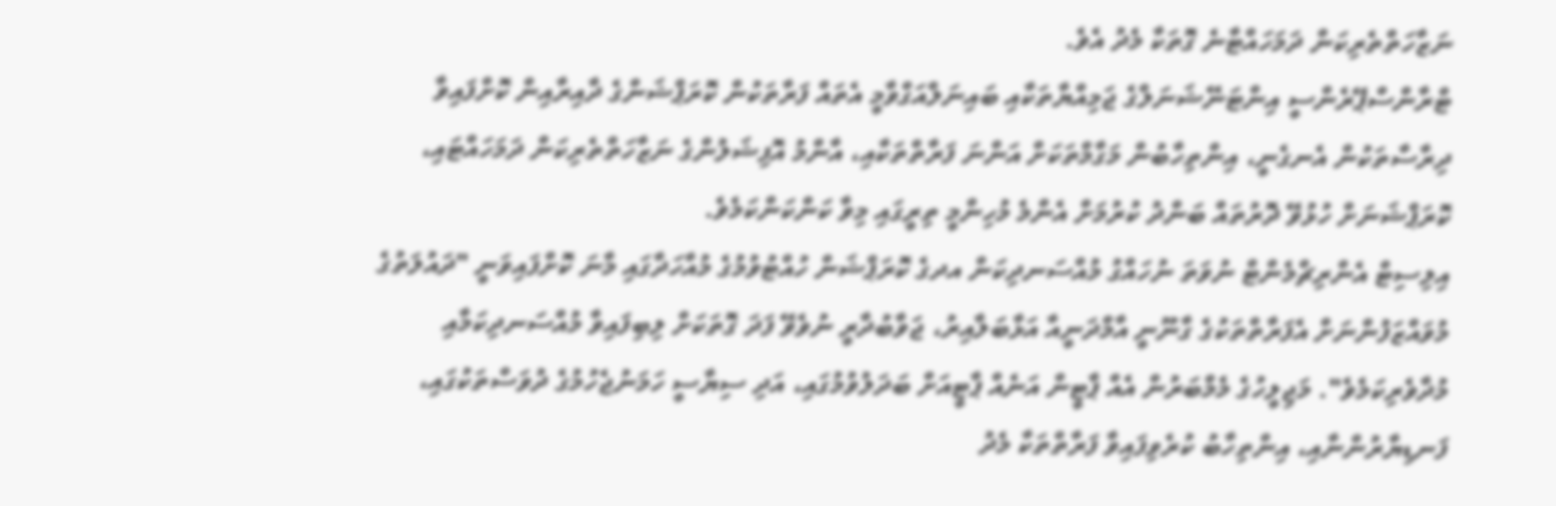ނަޒާހަތްތެރިކަން ދަމަހައްޓާނެ ގޮތަކާ މެދު އެވެ.
ޓްރާންސްޕޭރެންސީ އިންޓަނޭޝަނަލްގެ ޖަމިއްޔާތަކާއި ބައިނަލްއަގްވާމީ އެތައް ފަރާތަކުން ކޮރަޕްޝަންގެ ދާއިރާއިން ކޮށްފައިވާ ދިރާސާތަކުން އެނގެނީ، އިންތިހާބުން މަގާމްތަކަށް އަންނަ ފަރާތްތަކާއި، އާންމު އޮފިޝަލުންގެ ނަޒާހަތްތެރިކަން ދަމަހައްޓައި، ކޮރަޕްޝަނަށް ހުޅުވޭ ދޮރުތައް ބަންދު ކުރުމަށް އެންމެ މުހިންމީ ތިރީގައި މިވާ ކަންކަންކަމެވެ.
އިލިސިޓް އެންރިޗްމެންޓް ނުވަތަ ނުހައްގު މުއްސަނދިކަން އދގެ ކޮރަޕްޝަން ހުއްޓުވުމުގެ މުއާހަދާގައި މާނަ ކޮށްފައިވަނީ "ދައުލަތުގެ މުވައްޒަފުންނަށް އެފަރާތްތަކުގެ ގާނޫނީ އާމްދަނީއާ އަޅާބަލާއިރު، ޖަވާބުދާރީ ނުވެވޭ ފަދަ ގޮތަކަށް ލިބިފައިވާ މުއްސަނދިކަމާއި މުދާވެރިކަމެވެ". މަޖިލީހުގެ މެމްބަރުން އެއް ޕާޓީން އަނެއް ޕާޓީއަށް ބަދަލުވުމުގައި، އަދި ސިޔާސީ ހަމަނުޖެހުމުގެ ދުވަސްތަކުގައި، ފަނޑިޔާރުންނާއި، އިންތިހާބު ކުރެވިފައިވާ ފަރާތްތަކާ މެދު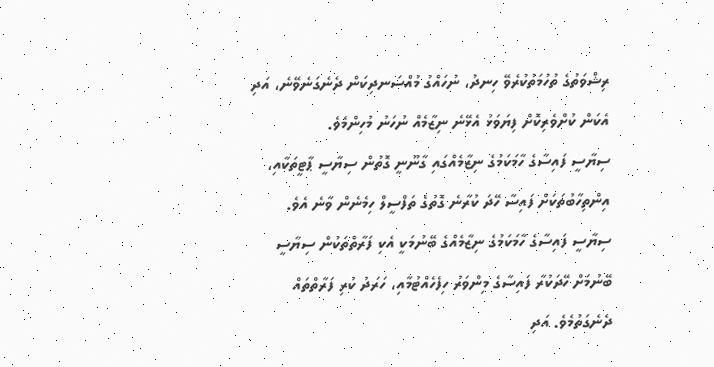ރިޝްވަތުގެ ތުހުމަތުކުރެވޭ ހިނދު، ނުހައްގު މުއްސަނދިކަން ދެނެގަނެވޭނެ، އަދި އެކަން ކުށްވެރިކޮށް ފިޔަވަޅު އެޅޭނެ ނިޒާމެއް ނުހަނު މުހިންމެވެ.
ސިޔާސީ ފައިސާގެ ހާމަކަމުގެ ނިޒާމެއްގައި ގާނޫނީ ގޮތުން ސިޔާސީ ޕާޓީތަކާއި، އިންތިހާބުތަކަށް ފައިސާ ހޭދަ ކުރާނެ ގޮތުގެ ތަފްސީލް ހިމެނެން ވާނެ އެވެ. ސިޔާސީ ފައިސާގެ ހާމަކަމުގެ ނިޒާމެއްގެ ބޭނުމަކީ އެކި ފަރާތްތަކުން ސިޔާސީ ބޭނުމަށް ހޭދަކުރާ ފައިސާގެ މިންވަރު ހިފެހެއްޓުމާއި، ހަރަދު ކުރި ފަރާތްތައް ދެނެގަތުމެވެ. އަދި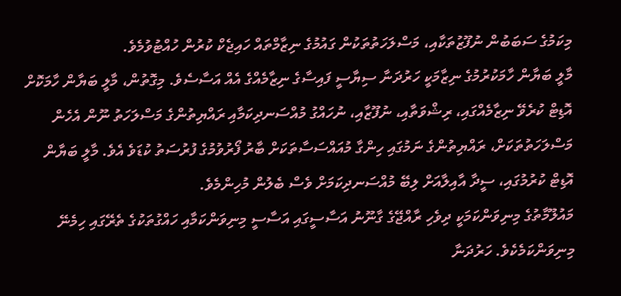މިކަމުގެ ސަބަބުން ނުފޫޒުތަކާއި، މަސްލަހަތުތަކުން ގައުމުގެ ނިޒާމްތައް ހައިޖެކް ކުރުން ހުއްޓުވުމެވެ.
މާލީ ބަޔާން ހާމަކުރުމުގެ ނިޒާމަކީ ހަރުދަނާ ސިޔާސީ ފައިސާގެ ނިޒާމެއްގެ އެއް އަސާސެވެ. މިގޮތުން، މާލީ ބަޔާން ހާމަކޮށް އޮޑިޓް ކުރެވޭ ނިޒާމެއްގައި، ރިޝްވަތާއި، ނުފޫޒާއި، ނުހައްގު މުއްސަނދިކަމާއި ރައްޔިތުންގެ މަސްލަހަތު ނޫން އެހެން މަސްލަހަތުތަކަށް، ރައްޔިތުންގެ ނަމުގައި ހިންގާ މުއައްސަސާތަކަށް ބާރު ފޯރުވުމުގެ ފުރުސަތު ކުޑަވެ އެވެ. މާލީ ބަޔާން އޮޑިޓް ކުރުމުގައި، ސީދާ އާއިލާއަށް ލިބޭ މުއްސަނދިކަމަށް ވެސް ބެލުން މުހިންމެވެ.
މައުލޫމާތުގެ މިނިވަންކަމަކީ ދިވެހި ރާއްޖޭގެ ގާނޫނު އަސާސީގައި އަސާސީ މިނިވަންކަމާއި ހައްގުތަކުގެ ތެރޭގައި ހިމެނޭ މިނިވަންކަމެކެވެ. ހަރުދަނާ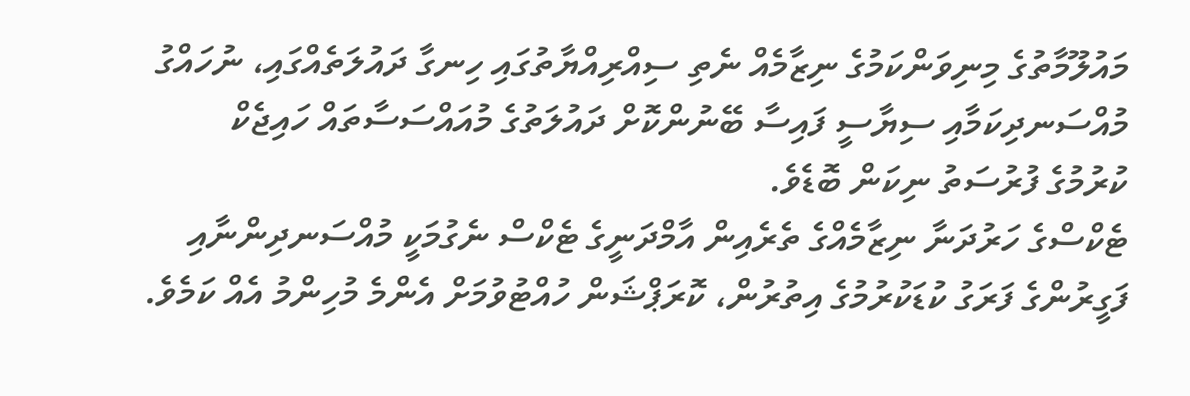މައުލޫމާތުގެ މިނިވަންކަމުގެ ނިޒާމެއް ނެތި ސިއްރިއްޔާތުގައި ހިނގާ ދައުލަތެއްގައި، ނުހައްގު މުއްސަނދިކަމާއި ސިޔާސީ ފައިސާ ބޭނުންކޮށް ދައުލަތުގެ މުއައްސަސާތައް ހައިޖެކް ކުރުމުގެ ފުރުސަތު ނިކަން ބޮޑެވެ.
ޓެކްސްގެ ހަރުދަނާ ނިޒާމެއްގެ ތެރެއިން އާމްދަނީގެ ޓެކްސް ނެގުމަކީ މުއްސަނދިންނާއި ފަގީރުންގެ ފަރަގު ކުޑަކުރުމުގެ އިތުރުން، ކޮރަޕްޝަން ހުއްޓުވުމަށް އެންމެ މުހިންމު އެއް ކަމެވެ.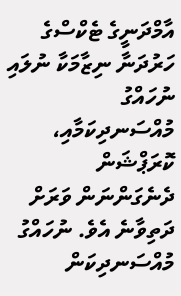އާމްދަނީގެ ޓެކްސްގެ ހަރުދަނާ ނިޒާމަކާ ނުލައި ނުހައްގު މުއްސަނދިކަމާއި، ކޮރަޕްޝަން ދެނެގަންނަން ވަރަށް ދަތިވާނެ އެވެ. ނުހައްގު މުއްސަނދިކަން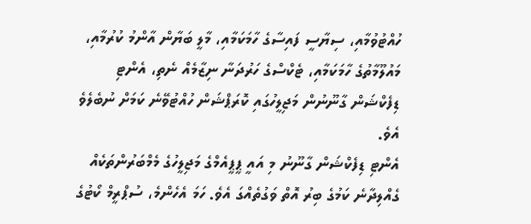ހުއްޓުވުމާއި، ސިޔާސީ ފައިސާގެ ހާމަކަމާއި، މާލީ ބަޔާން އާންމު ކުރުމާއި، މައުލޫމާތުގެ ހާމަކަމާއި، ޓެކްސްގެ ހަރުދަނާ ނިޒާމެއް ނެތި، އެންޓި ޑިފެކްޝަން ގާނޫނުން މަޖިލީހުގައި ކޮރަޕްޝަން ހުއްޓުވޭނެ ކަމަށް ނުބެލެވެ އެވެ.
އެންޓި ޑިފެކްޝަން ގާނޫނު މި އައީ ޕީޕީއެމްގެ މަޖިލީހުގެ މެމްބަރުންތަކެއް ގެއްލިދާނެ ކަމުގެ ބިރު އޮތް ވަގުތެއްގަ އެވެ. ހަމަ އެހެންމެ، ސުޕްރީމް ކޯޓުގެ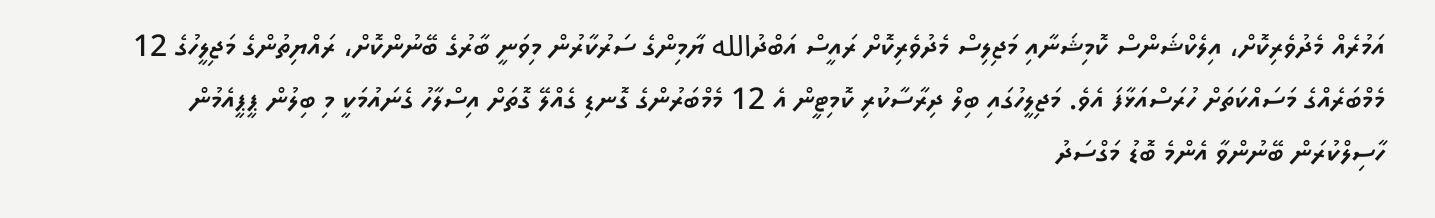އަމުރެއް މެދުވެރިކޮށް، އިލެކްޝަންސް ކޮމިޝަނާއި މަޖިލިސް މެދުވެރިކޮށް ރައީސް އަބްދުالله ޔާމިންގެ ސަރުކާރުން މިވަނީ ބާރުގެ ބޭނުންކޮށް، ރައްޔިތުންގެ މަޖިލީހުގެ 12 މެމްބަރެއްގެ މަސައްކަތަށް ހުރަސްއަޅާފަ އެވެ. މަޖިލީހުގައި ބިލް ދިރާސާކުރި ކޮމިޓީން އެ 12 މެމްބަރުންގެ ގޮނޑި ގެއްލޭ ގޮތަށް އިސްލާހު ގެނައުމަކީ މި ބިލުން ޕީޕީއެމުން ހާސިލްކުރަން ބޭނުންވާ އެންމެ ބޮޑު މަގްސަދު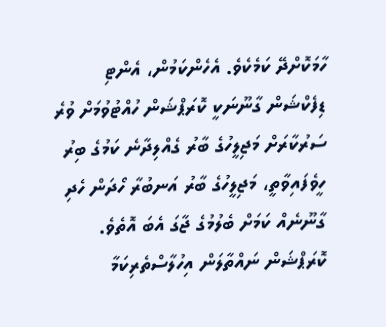ހާމަކޮށްދޭ ކަމެކެވެ. އެހެންކަމުން، އެންޓި ޑިފެކްޝަން ގާނޫނަކީ ކޮރަޕްޝަން ހުއްޓުވުމަށް ވުރެ ސަރުކާރަށް މަޖިލީހުގެ ބާރު ގެއްލިދާނެ ކަމުގެ ބިރު ހީވެފައިވާތީ، މަޖިލީހުގެ ބާރު އަނބުރާ ހޯދަން ހެދި ގާނޫނެއް ކަމަށް ބެލުމުގެ ޖާގަ އެބަ އޮތެވެ. ކޮރަޕްޝަން ނައްތާލަން އިހުލާސްތެރިކަމާ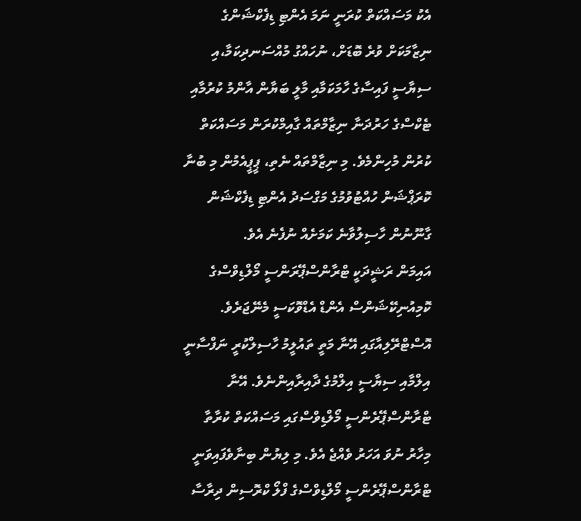އެކު މަސައްކަތް ކުރަނީ ނަމަ އެންޓި ޑިފެކްޝަންގެ ނިޒާމަކަށް ވުރެ ބޮޑަށް، ނުހައްގު މުއްސަނދިކަމާ،އި ސިޔާސީ ފައިސާގެ ހާމަކަމާއި މާލީ ބަޔާން އާންމު ކުރުމާއި ޓެކްސްގެ ހަރުދަނާ ނިޒާމްތައް ގާއިމްކުރަން މަސައްކަތް ކުރުން މުހިންމެވެ. މި ނިޒާމްތައް ނެތި، ޕީޕީއެމުން މި ބުނާ ކޮރަޕްޝަން ހުއްޓުވުމުގެ މަގްސަދު އެންޓި ޑިފެކްޝަން ގާނޫނުން ހާސިލުވާނެ ކަމަށެއް ނުފެނެ އެވެ.
އައިމަން ރަޝީދަކީ ޓްރާންސްޕޭރަންސީ މޯލްޑިވްސްގެ ކޮމިއުނިކޭޝަންސް އެންޑް އެޑްވޮކަސީ މެނޭޖަރެވެ. އޮސްޓްރޭލިއާގައި އޭނާ މަތީ ތައުލީމު ހާސިލްކުރީ ނަފްސާނީ އިލްމާއި ސިޔާސީ އިލްމުގެ ދާއިރާއިންނެވެ. އޭނާ ޓްރާންސްޕޭރެންސީ މޯލްޑިވްސްގައި މަސައްކަތް ކުރާތާ މިހާރު ނުވަ އަހަރު ވެއްޖެ އެވެ. މި ލިޔުން ބިނާވެފައިވަނީ ޓްރާންސްޕޭރެންސީ މޯލްޑިވްސްގެ ފްލޯ ކްރޮސިން ދިރާސާ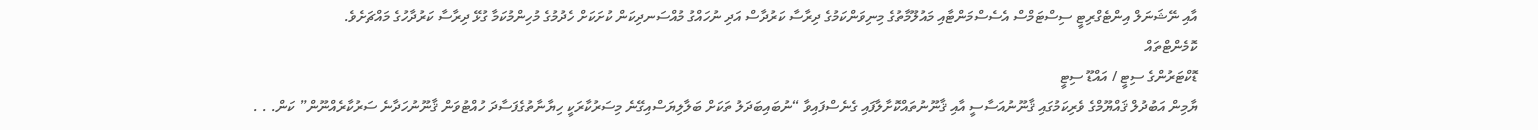އާއި ނޭޝަނަލް އިންޓެގްރިޓީ ސިސްޓަމްސް އެސެސްމަންޓާއި މައުލޫމާތުގެ މިނިވަންކަމުގެ ދިރާސާ ކަރުދާސް އަދި ނުހައްގު މުއްސަނދިކަން ކުށަކަށް ހެދުމުގެ މުހިންމުކަމާ ގުޅޭ ދިރާސާ ކަރުދާހުގެ މައްޗަށެވެ.
ކޮމެންޓްތައް
ޑޮކްޓަރުންގެ ސިޓީ / އައްޑޫ ސިޓީ
ޔާމިން އަބުދުލް ޤައްޔޫމްގެ ވެރިކަމުގައި ޤާނޫނުއަސާސީ އާއި ޤާނޫނުތައްކޮށާލާފައި ގެނެސްފައިވާ “ނުބައިބަދަލު ތަކަށް ބަލާލިޔަސްއިގޭނެ މިސަރުކާރަކީ ހިޔާނާތުގެފަސާދަ ހުއްޓުވަން ޤާނޫނުހަދާނެ ސަރުކާރެއްނޫން” ކަން. . .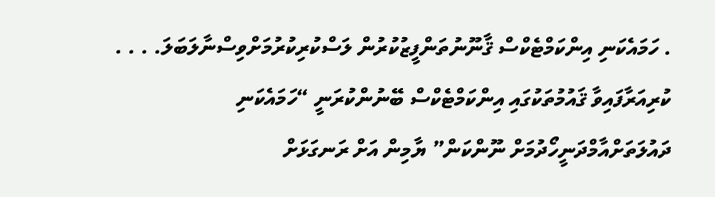. ހަމައެކަނި އިންކަމްޓެކްސް ޤާނޫނުތަންފީޒުކުރުން ލަސްކުރިކުރުމަށްވިސްނާލަބަލަ. . . . ކުރިއަރާފައިވާ ޤައުމުތަކުގައި އިންކަމްޓެކްސް ބޭނުންކުރަނީ “ހަމައެކަނި ދައުލަތަށްއާމްދަނީހޯދުމަށް ނޫންކަން” ޔާމިން އަށް ރަނގަޅަށް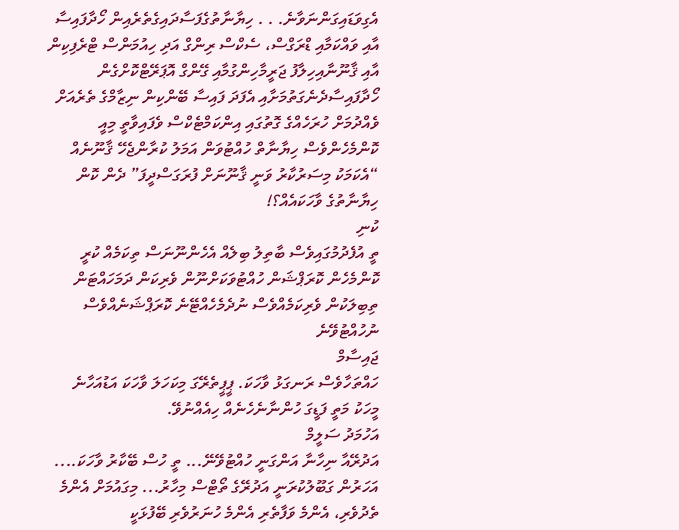އެގިވަޑައިގަންނަވާނެ. . . ހިޔާނާތުގެފަސާދައިގެތެރެއިން ހޯދާފައިސާ އާއި ވައްކަމާއި ޑްރަގްސް، ސެކްސް ރިންގް އަދި ހިއުމަންސް ޓްރެފިކިން އާއި ޤާނޫނާއިހިލާފު ޖަރީމާހިންގުމާއި ގޭންގް އޮޕަރޭޓްކޮށްގެން ހޯދާފައިސާދެނެގަތުމަށާއި އެފަދަ ފައިސާ ބޭންކިން ނިޒާމްގެ ތެރެއަށް ވެއްދުމަށް ހުރަހެއްގެ ގޮތުގައި އިންކަމްޓެކްސް ވެފައިވާތީ މިއީ ކޮންމެހެންވެސް ހިޔާނާތް ހުއްޓުވަން އަމަލު ކުރާންޖެހޭ ޤާނޫނެއް “އެކަމަކު މިސަރުކާރު ވަނީ ޤާނޫނަށް ފުރަގަސްދީފަ” ދެން ކޮން ހިޔާނާތުގެ ވާހަކައެއް؟!
ކުނި
ތީ އުފެދުމުގައިވެސް ބާތިލު ބިލެއް އެހެންނޫނަސް ތިކަމެއް ކުރީ ކޮންމެހެން ކޮރަޕްޝަން ހުއްޓުވަކަށްނޫން ވެރިކަން ދަމަހައްޓަން ތިބިލަކުން ވެރިކަމެއްވެސް ނުދެމެހެއްޓޭނެ ކޮރަޕްޝަނެއްވެސް ނުހުއްޓުވޭނެ
ޖައިސާމް
ހައްތަހާވެސް ރަނގަޅު ވާހަކަ. ޕީޕީތެރޭގަ މިކަހަލަ ވާހަކަ އަޑުއަހާނެ މީހަކު މަތީ ފަޑީގަ ހުންނާނެހެނެއް ހިއެއްނުވޭ.
އަހުމަދު ސަލީމް
އަދުރޭއާ ނިހާނާ އަންގަނީ ހުއްޓުވޭނޭ... ތީ ހުސް ބޭކާރު ވާހަކަ.... އަހަރުން ގަބޫލުކުރަނީ އަދުރޭގެ ތޯޓްސް މިހާރު... މިގައުމަށް އެންމެ ތެދުވެރި، އެންމެ ވަފާތެރި އެންމެ ހުނަރުވެރި ބޭފުޅަކީ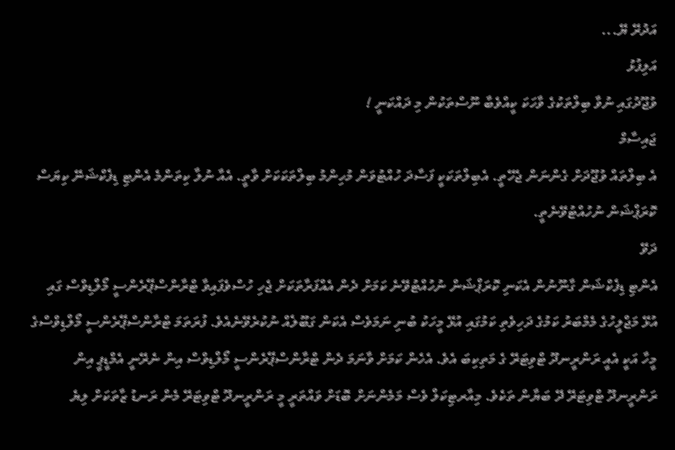އަދުރޭ ޔޭ...
އަލިފުޅު
ވުޖޫދުގައި ނުވާ ބިލްތަކުގެ ވާހަކަ ކީއްވެބާ ނޫސްތަކުން މި ދައްކަނީ !
ޖައިސާމް
އެ ބިލްތައް ވުޖޫދަށް ގެންނަން ޖެހޭތީ. އެބިލްތަކަކީ ފަސާދަ ހުއްޓުވަން މުހިންމު ބިލްތަކަކަށް ވާތީ. އެއާ ނުލާ ކިތަންމެ އެންޓި ޑިފެކްޝަނޭ ކިޔަސް ކޮރަޕްޝަން ނުހުއްޓުވޭނެތީ.
ދަވޭ
އެންޓި ޑިފެކްޝަން ގާނޫނުން އެކަނި ކޮރަޕްޝަން ނުހުއްޓުވޭނެ ކަމަށް ދެން އެއްފަރާތަކަށް ޖެހި ހުސްވެފައިވާ ޓްރާންސްޕޭރެންސީ މޯލްޑިވްސް ގައި އުޅޭ މަޖްލީހުގެ މެމްބަރު ކަމުގެ ދަހިވެތި ކަމުގައި އުޅޭ މީހަކު ބުނި ނަމަވެސް އެކަން ގަބޫލެއް ނުކުރެވޭނެއެވެ. ފުރަތަމަ ޓްރާންސްޕޭރެންސީ މޯލްޑިވްސްގެ މީހާ އަކީ އެއީ ރަންރީނދޫ ޓްވިޓަރޭ ގެ މަތިކިބަ އެވެ. އެހެން ކަމަށް ވާނަމަ ދެން ޓްރާންސްޕޭރެންސީ މޯލްޑިވްސް އިން ނެރޭނީ އެމްޑީޕީ އިން ރަންރީނދޫ ޓްވިޓަރޭ ދޭ ބަޔާން ތަކެވެ. މިއާރޓިކަލް ވެސް މަމެންނަށް ބޮޑަށް ވައްތަރީ މީ ރަންރީނދޫ ޓްވިޓަރޭ މެން ރަނޑު ޒާތަކަށް ލިޔެ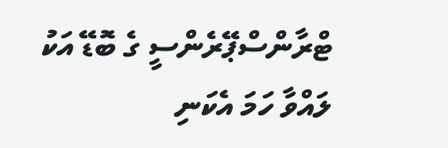ޓްރާންސްޕޭރެންސީ ގެ ބޮޑޭ އަކު ލައްވާ ހަމަ އެކަނި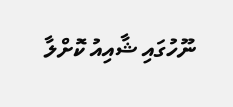ނޫހުގައި ޝާއިއު ކޮށްލާ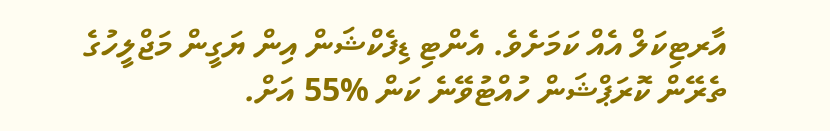އާރޓިކަލް އެއް ކަމަށެވެ. އެންޓި ޑިފެކްޝަން އިން ޔަގީން މަޖްލީހުގެ ތެރޭން ކޮރަޕްޝަން ހުއްޓުވޭނެ ކަން %55 އަށް.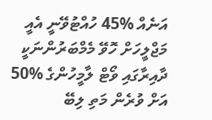އަނެއް %45 ހުއްޓުވޭނީ އެއީ މަޖްލީހަށް ހޮވޭ މެމްބަރުންނަކީ ދާއިރާގައި ވޯޓް ލާމީހުންގެ %50 އަށް ވުރެން މަތި ލިބޭ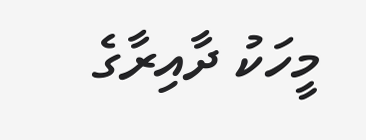މީހަކު ދާއިރާގެ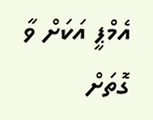އެމްޕީ އަކަށް ވާ ގޮތަށް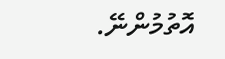އޮތުމުންނޭ.